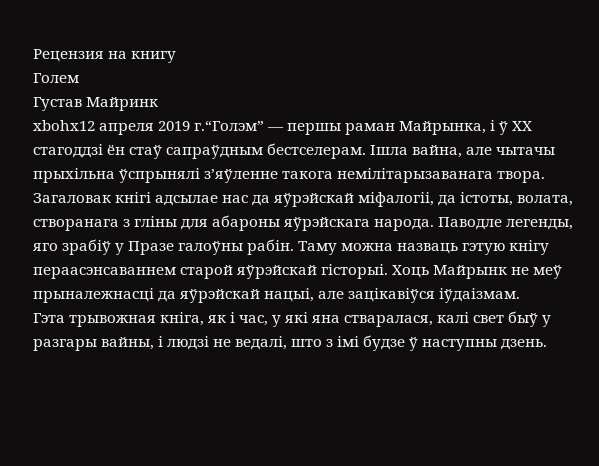Рецензия на книгу
Голем
Густав Майринк
xbohx12 апреля 2019 г.“Голэм” — першы раман Майрынка, і ў ХХ стагоддзі ён стаў сапраўдным бестселерам. Ішла вайна, але чытачы прыхільна ўспрынялі з’яўленне такога немілітарызаванага твора. Загаловак кнігі адсылае нас да яўрэйскай міфалогіі, да істоты, волата, створанага з гліны для абароны яўрэйскага народа. Паводле легенды, яго зрабіў у Празе галоўны рабін. Таму можна назваць гэтую кнігу пераасэнсаваннем старой яўрэйскай гісторыі. Хоць Майрынк не меў прыналежнасці да яўрэйскай нацыі, але зацікавіўся іўдаізмам.
Гэта трывожная кніга, як і час, у які яна стваралася, калі свет быў у разгары вайны, і людзі не ведалі, што з імі будзе ў наступны дзень.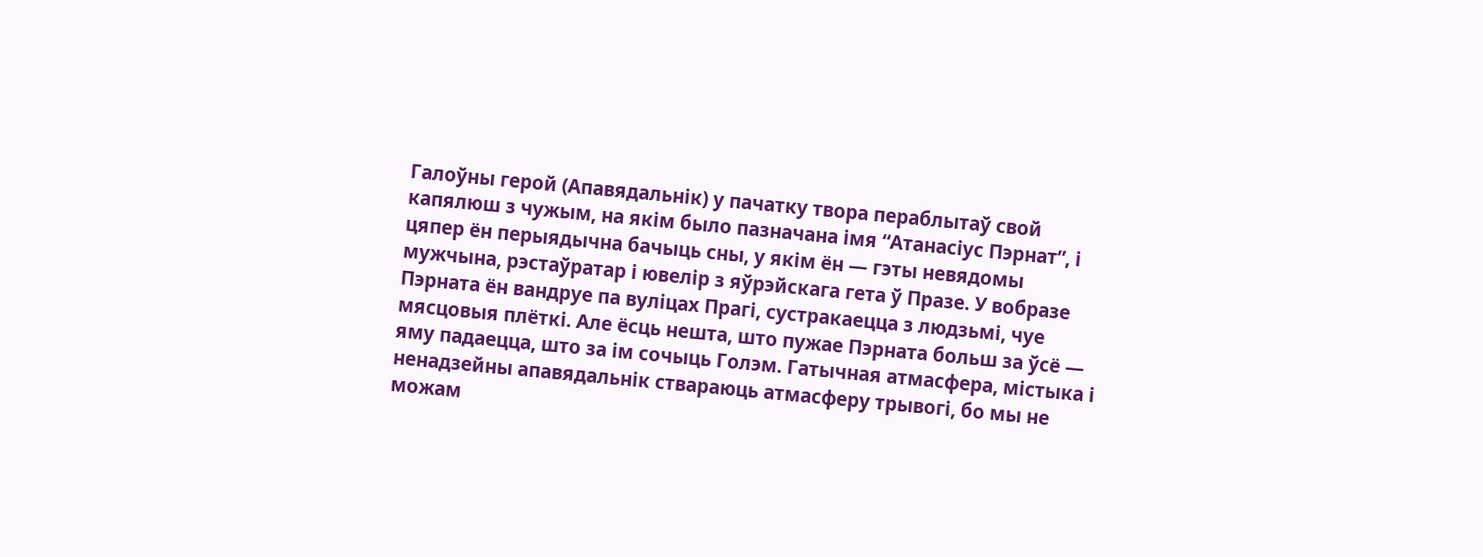Галоўны герой (Апавядальнік) у пачатку твора пераблытаў свой капялюш з чужым, на якім было пазначана імя “Атанасіус Пэрнат”, і цяпер ён перыядычна бачыць сны, у якім ён — гэты невядомы мужчына, рэстаўратар і ювелір з яўрэйскага гета ў Празе. У вобразе Пэрната ён вандруе па вуліцах Прагі, сустракаецца з людзьмі, чуе мясцовыя плёткі. Але ёсць нешта, што пужае Пэрната больш за ўсё — яму падаецца, што за ім сочыць Голэм. Гатычная атмасфера, містыка і ненадзейны апавядальнік ствараюць атмасферу трывогі, бо мы не можам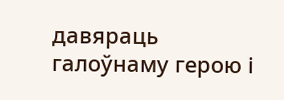давяраць галоўнаму герою і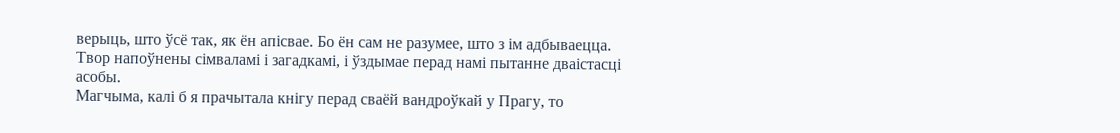верыць, што ўсё так, як ён апісвае. Бо ён сам не разумее, што з ім адбываецца. Твор напоўнены сімваламі і загадкамі, і ўздымае перад намі пытанне дваістасці асобы.
Магчыма, калі б я прачытала кнігу перад сваёй вандроўкай у Прагу, то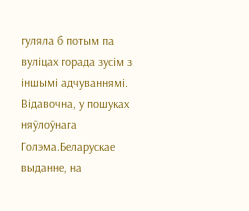гуляла б потым па вуліцах горада зусім з іншымі адчуваннямі. Відавочна, у пошуках няўлоўнага Голэма.Беларускае выданне, на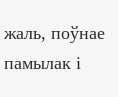жаль, поўнае памылак і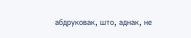абдруковак, што, аднак, не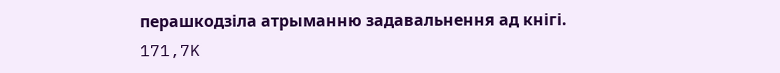перашкодзіла атрыманню задавальнення ад кнігі.
171,7K